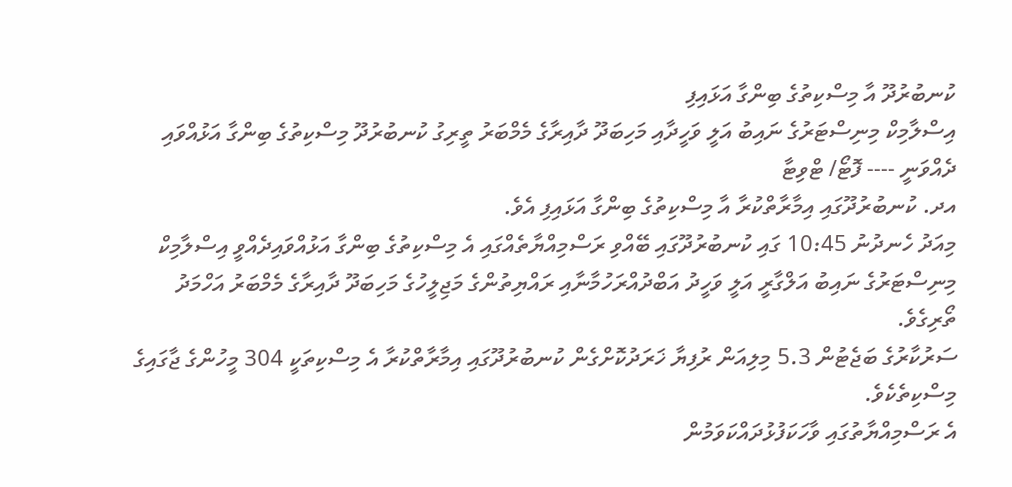ކުނބުރުދޫ އާ މިސްކިތުގެ ބިންގާ އަޅައިފި
އިސްލާމިކް މިނިސްޓަރުގެ ނައިބު އަލީ ވަހީދާއި މަހިބަދޫ ދާއިރާގެ މެމްބަރު ތީރިގު ކުނބުރުދޫ މިސްކިތުގެ ބިންގާ އަޅުއްވައި ދެއްވަނީ ---- ފޮޓޯ/ ޓްވިޓާ
އދ. ކުނބުރުދޫގައި އިމާރާތްކުރާ އާ މިސްކިތުގެ ބިންގާ އަޅައިފި އެވެ.
މިއަދު ހެނދުނު 10:45 ގައި ކުނބުރުދޫގައި ބޭއްވި ރަސްމިއްޔާތެއްގައި އެ މިސްކިތުގެ ބިންގާ އަޅުއްވައިދެއްވީ އިސްލާމިކް މިނިސްޓަރުގެ ނައިބު އަލްގާރީ އަލީ ވަހީދު އަބްދުއްރަހުމާނާއި ރައްޔިތުންގެ މަޖިލީހުގެ މަހިބަދޫ ދާއިރާގެ މެމްބަރު އަހްމަދު ތޯރިގެވެ.
ސަރުކާރުގެ ބަޖެޓުން 5.3 މިލިއަން ރުފިޔާ ޚަރަދުކޮށްގެން ކުނބުރުދޫގައި އިމާރާތްކުރާ އެ މިސްކިތަކީ 304 މީހުންގެ ޖާގައިގެ މިސްކިތެކެވެ.
އެ ރަސްމިއްޔާތުގައި ވާހަކަފުޅުދައްކަވަމުން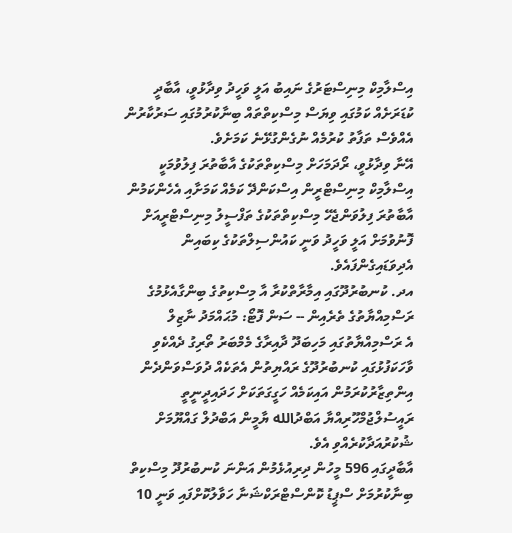އިސްލާމިކް މިނިސްޓަރުގެ ނައިބު އަލީ ވަހީދު ވިދާޅުވީ، އާބާދީ ކުޑަރަށެއް ކަމުގައި ވިޔަސް މިސްކިތްތައް ބިނާކުރުމުގައި ސަރުކާރުން އެއްވެސް ތަފާތު ކުރުމެއް ނުގެންގުޅޭނެ ކަމަށެވެ.
އޭނާ ވިދާޅުވީ، ރޯދަމަހަށް މިސްކިތްތަކުގެ އާބާތުރަ ފިލުވުމަކީ އިސްލާމިކް މިނިސްޓްރީން އިސްކަންދޭ ކަމެއް ކަމަށާއި އެހެންކަމުން އާބާތުރަ ފިލުވަންޖެހޭ މިސްކިތްތަކުގެ ތަފްސީލު މިނިސްޓްރީއަށް ފޮނުވުމަށް އަލީ ވަހީދު ވަނީ ކައުންސިލްތަކުގެ ކިބައިން އެދިވަޑައިގެންފައެވެ.
އދ. ކުނބުރުދޫގައި އިމާރާތްކުރާ އާ މިސްކިތުގެ ބިންގާއެޅުމުގެ ރަސްމިއްޔާތުގެ ތެރެއިން -- ސަން ފޮޓޯ: މުޙައްމަދު ނާޒިލް
އެ ރަސްމިއްޔާތުގައި މަހިބަދޫ ދާއިރާގެ މެމްބަރު ތޯރިގު ދެއްކެވި ވާހަކަފުޅުގައި ކުނބުރުދޫގެ ރައްޔިތުން އެތަކެއް ދުވަސްވަންދެން އިންތިޒާރުކުރަމުން އައިކަމެއް ހަގީގަތަކަށް ހަދައިދީނީތީ ރައީސުލްޖުމްހޫރިއްޔާ އަބްދުالله ޔާމީން އަބްދުލް ގައްޔޫމަށް ޝުކުރުއަދާކުރެއްވި އެވެ.
އާބާދީގައި 596 މީހުން ދިރިއުޅެމުން އަންނަ ކުނބުރުދޫ މިސްކިތް ބިނާކުރުމަށް ސްޕީޑު ކޮންސްޓްރަކްޝަނާ ހަވާލުކޮށްފައި ވަނީ 10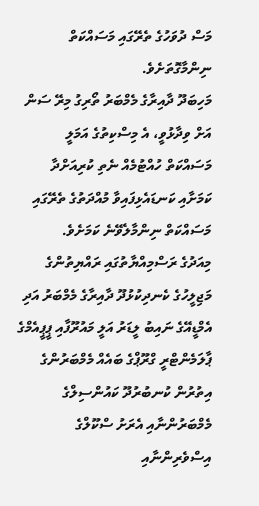މަސް ދުވަހުގެ ތެރޭގައި މަސައްކަތް ނިންމާގޮތަށެވެ.
މަހިބަދޫ ދާއިރާގެ މެމްބަރު ތޯރިގު މިރޭ ސަން އަށް ވިދާޅުވީ، އެ މިސްކިތުގެ އަމަލީ މަސައްކަތް ހުއްޓުމެއް ނެތި ކުރިއަށްދާ ކަމަށާއި ކަނޑައެޅިފައިވާ މުއްދަތުގެ ތެރޭގައި މަސައްކަތް ނިންމާލެވޭނެ ކަމަށެވެ.
މިއަދުގެ ރަސްމިއްޔާތުގައި ރައްޔިތުންގެ މަޖިލީހުގެ ކެނދިކުޅުދޫ ދާއިރާގެ މެމްބަރު އަދި އެމްޑީއޭގެ ނައިބު ލީޑަރު އަލީ މައުރޫފާއި ޕީޕީއެމްގެ ޕާލަމެންޓްރީ ގްރޫޕްގެ ބައެއް މެމްބަރުންގެ އިތުރުން ކުނބުރުދޫ ކައުންސިލްގެ މެމްބަރުންނާއި އެރަށު ސްކޫލްގެ އިސްވެރިންނާއި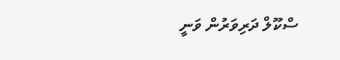ސްކޫލް ދަރިވަރުން ވަނީ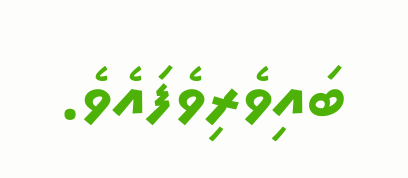ބައިވެރިވެފައެވެ.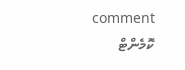comment ކޮމެންޓް